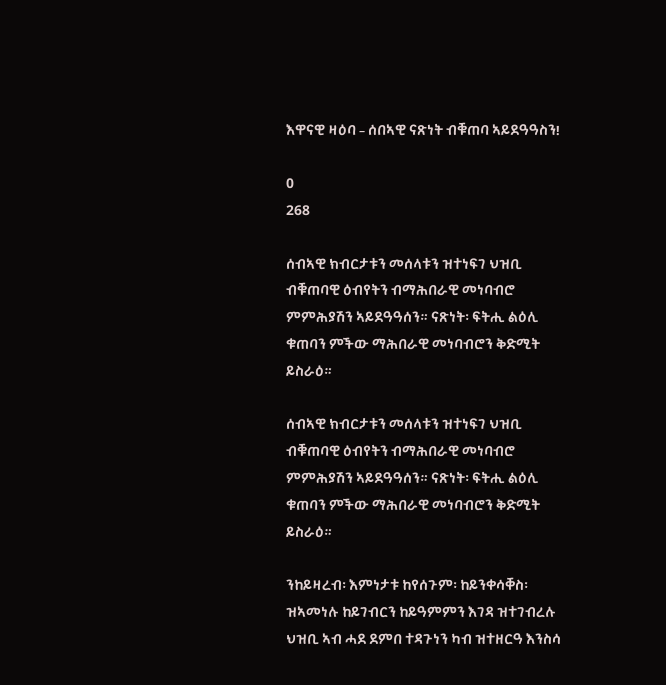እዋናዊ ዛዕባ – ሰበኣዊ ናጽነት ብቑጠባ ኣይደዓዓስን!

0
268

ሰብኣዊ ክብርታቱን መሰላቱን ዝተነፍገ ህዝቢ ብቑጠባዊ ዕብየትን ብማሕበራዊ መነባብሮ ምምሕያሽን ኣይደዓዓሰን። ናጽነት፡ ፍትሒ ልዕሊ ቁጠባን ምችው ማሕበራዊ መነባብሮን ቅድሚት ይስራዕ።

ሰብኣዊ ክብርታቱን መሰላቱን ዝተነፍገ ህዝቢ ብቑጠባዊ ዕብየትን ብማሕበራዊ መነባብሮ ምምሕያሽን ኣይደዓዓሰን። ናጽነት፡ ፍትሒ ልዕሊ ቁጠባን ምችው ማሕበራዊ መነባብሮን ቅድሚት ይስራዕ።

ንከይዛረብ፡ እምነታቱ ከየሰጉም፡ ከይንቀሳቐስ፡ ዝኣመነሉ ከይገብርን ከይዓምምን እገዳ ዝተገብረሉ ህዝቢ ኣብ ሓደ ደምበ ተዳጉነን ካብ ዝተዘርዓ እንስሳ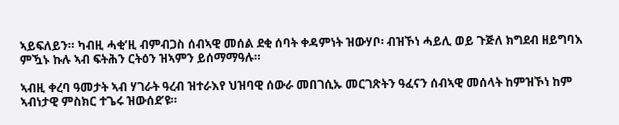ኣይፍለይን። ካብዚ ሓቂ’ዚ ብምብጋስ ሰብኣዊ መሰል ደቂ ሰባት ቀዳምነት ዝውሃቦ፡ ብዝኾነ ሓይሊ ወይ ጉጅለ ክግደብ ዘይግባእ ምዃኑ ኩሉ ኣብ ፍትሕን ርትዕን ዝኣምን ይሰማማዓሉ።

ኣብዚ ቀረባ ዓመታት ኣብ ሃገራት ዓረብ ዝተራእየ ህዝባዊ ሰውራ መበገሲኡ መርገጽትን ዓፈናን ሰብኣዊ መሰላት ከምዝኾነ ከም ኣብነታዊ ምስክር ተጌሩ ዝውሰደ’ዩ።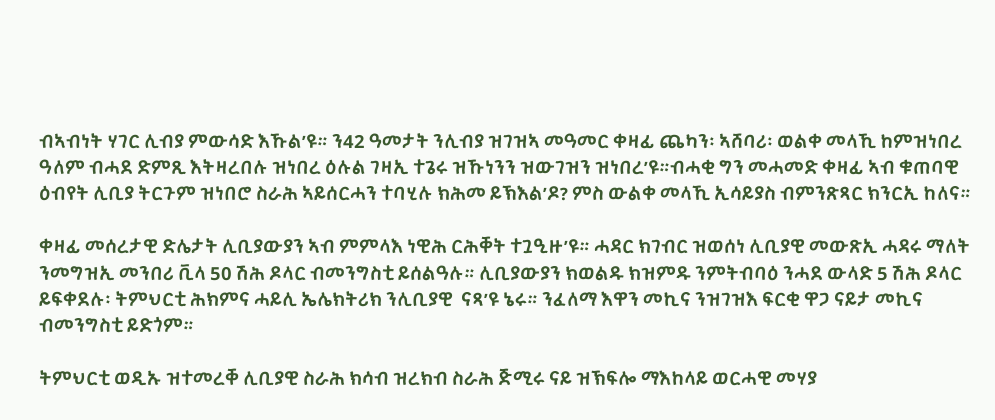ብኣብነት ሃገር ሊብያ ምውሳድ እኹል’ዩ። ን42 ዓመታት ንሊብያ ዝገዝኣ መዓመር ቀዛፊ ጨካን፡ ኣሸባሪ፡ ወልቀ መላኺ ከምዝነበረ ዓለም ብሓደ ድምጺ እትዛረበሉ ዝነበረ ዕሉል ገዛኢ ተጌሩ ዝኹነንን ዝውገዝን ዝነበረ’ዩ።ብሓቂ ግን መሓመድ ቀዛፊ ኣብ ቁጠባዊ ዕብየት ሊቢያ ትርጉም ዝነበሮ ስራሕ ኣይሰርሓን ተባሂሉ ክሕመ ይኽእል’ዶ? ምስ ውልቀ መላኺ ኢሳይያስ ብምንጽጻር ክንርኢ ከለና።

ቀዛፊ መሰረታዊ ድሌታት ሊቢያውያን ኣብ ምምላእ ነዊሕ ርሕቐት ተጓዒዙ’ዩ። ሓዳር ክገብር ዝወሰነ ሊቢያዊ መውጽኢ ሓዳሩ ማለት ንመግዝኢ መንበሪ ቪላ 50 ሽሕ ዶላር ብመንግስቲ ይሰልዓሉ። ሊቢያውያን ክወልዱ ክዝምዱ ንምትብባዕ ንሓደ ውላድ 5 ሽሕ ዶላር ይፍቀደሉ፡ ትምህርቲ ሕክምና ሓይሊ ኤሌክትሪክ ንሊቢያዊ  ናጻ’ዩ ኔሩ። ንፈለማ እዋን መኪና ንዝገዝእ ፍርቂ ዋጋ ናይታ መኪና ብመንግስቲ ይድጎም።

ትምህርቲ ወዲኡ ዝተመረቐ ሊቢያዊ ስራሕ ክሳብ ዝረክብ ስራሕ ጅሚሩ ናይ ዝኽፍሎ ማእከላይ ወርሓዊ መሃያ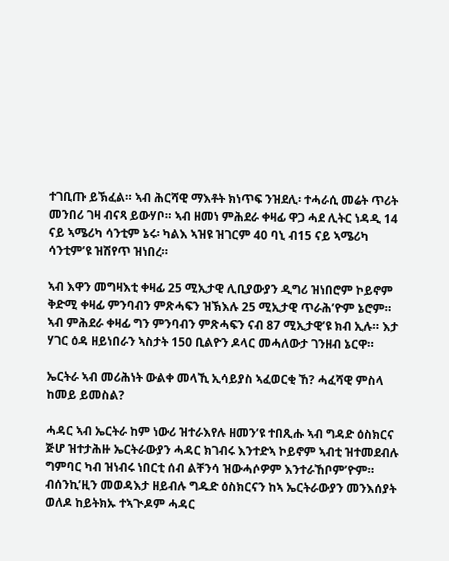ተገቢጡ ይኽፈል። ኣብ ሕርሻዊ ማእቶት ክነጥፍ ንዝደሊ፡ ተሓራሲ መሬት ጥሪት መንበሪ ገዛ ብናጻ ይውሃቦ። ኣብ ዘመነ ምሕደራ ቀዛፊ ዋጋ ሓደ ሊትር ነዳዲ 14 ናይ ኣሜሪካ ሳንቲም ኔሩ፡ ካልእ ኣዝዩ ዝገርም 40 ባኒ ብ15 ናይ ኣሜሪካ ሳንቲም’ዩ ዝሽየጥ ዝነበረ።

ኣብ እዋን መግዛእቲ ቀዛፊ 25 ሚኢታዊ ሊቢያውያን ዲግሪ ዝነበሮም ኮይኖም ቅድሚ ቀዛፊ ምንባብን ምጽሓፍን ዝኽእሉ 25 ሚኢታዊ ጥራሕ’ዮም ኔሮም። ኣብ ምሕደራ ቀዛፊ ግን ምንባብን ምጽሓፍን ናብ 87 ሚኢታዊ’ዩ ክብ ኢሉ። እታ ሃገር ዕዳ ዘይነበራን ኣስታት 150 ቢልዮን ዶላር መሓለውታ ገንዘብ ኔርዋ።

ኤርትራ ኣብ መሪሕነት ውልቀ መላኺ ኢሳይያስ ኣፈወርቂ ኸ? ሓፈሻዊ ምስላ ከመይ ይመስል?

ሓዳር ኣብ ኤርትራ ከም ነውሪ ዝተራእየሉ ዘመን’ዩ ተበጺሑ ኣብ ግዳድ ዕስክርና ጅሆ ዝተታሕዙ ኤርትራውያን ሓዳር ክገብሩ እንተድኣ ኮይኖም ኣብቲ ዝተመደብሉ ግምባር ካብ ዝነብሩ ነበርቲ ሰብ ልቸንሳ ዝውሓሶዎም እንተራኸቦም’ዮም። ብሰንኪ’ዚን መወዳእታ ዘይብሉ ግዱድ ዕስክርናን ከኣ ኤርትራውያን መንእሰያት ወለዶ ከይትክኡ ተኣጒዶም ሓዳር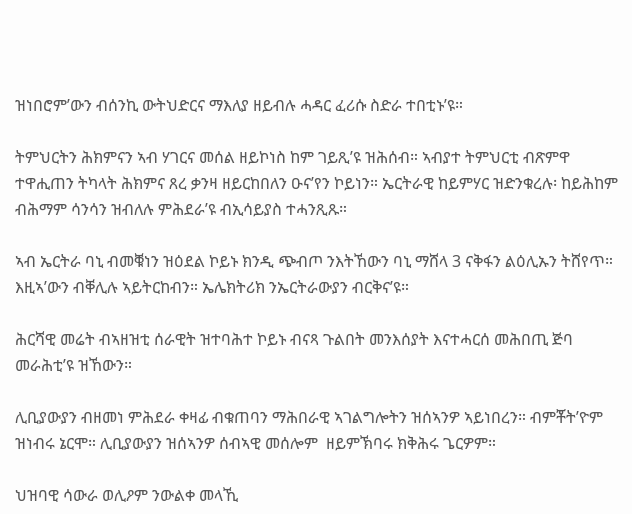ዝነበሮም’ውን ብሰንኪ ውትህድርና ማእለያ ዘይብሉ ሓዳር ፈሪሱ ስድራ ተበቲኑ’ዩ።

ትምህርትን ሕክምናን ኣብ ሃገርና መሰል ዘይኮነስ ከም ገይጺ’ዩ ዝሕሰብ። ኣብያተ ትምህርቲ ብጽምዋ ተዋሒጠን ትካላት ሕክምና ጸረ ቃንዛ ዘይርከበለን ዑና’የን ኮይነን። ኤርትራዊ ከይምሃር ዝድንቁረሉ፡ ከይሕከም ብሕማም ሳንሳን ዝብለሉ ምሕደራ’ዩ ብኢሳይያስ ተሓንጺጹ።

ኣብ ኤርትራ ባኒ ብመቑነን ዝዕደል ኮይኑ ክንዲ ጭብጦ ንእትኸውን ባኒ ማሸላ 3 ናቅፋን ልዕሊኡን ትሸየጥ። እዚኣ’ውን ብቐሊሉ ኣይትርከብን። ኤሌክትሪክ ንኤርትራውያን ብርቅና’ዩ።

ሕርሻዊ መሬት ብኣዘዝቲ ሰራዊት ዝተባሕተ ኮይኑ ብናጻ ጉልበት መንእሰያት እናተሓርሰ መሕበጢ ጅባ መራሕቲ’ዩ ዝኸውን።

ሊቢያውያን ብዘመነ ምሕደራ ቀዛፊ ብቁጠባን ማሕበራዊ ኣገልግሎትን ዝሰኣንዎ ኣይነበረን። ብምቾት’ዮም ዝነብሩ ኔርሞ። ሊቢያውያን ዝሰኣንዎ ሰብኣዊ መሰሎም  ዘይምኽባሩ ክቅሕሩ ጌርዎም።

ህዝባዊ ሳውራ ወሊዖም ንውልቀ መላኺ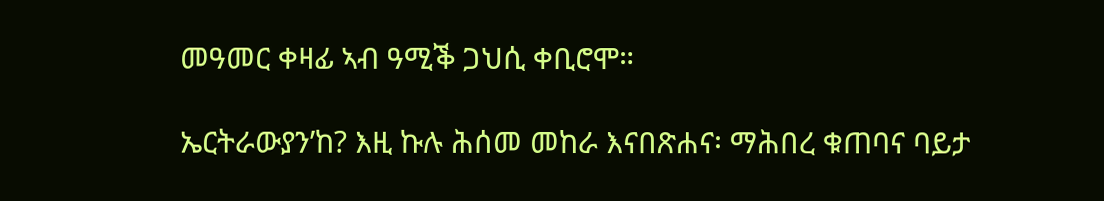መዓመር ቀዛፊ ኣብ ዓሚቕ ጋህሲ ቀቢሮሞ።

ኤርትራውያን’ከ? እዚ ኩሉ ሕሰመ መከራ እናበጽሐና፡ ማሕበረ ቁጠባና ባይታ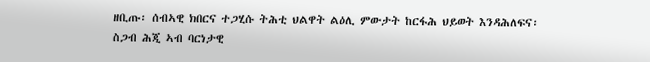ዘቢጡ፡ ሰብኣዊ ክበርና ተጋሂሱ ትሕቲ ህልዋት ልዕሊ ምውታት ከርፋሕ ህይወት እንዳሕለፍና፡ ስጋብ ሕጂ ኣብ ባርነታዊ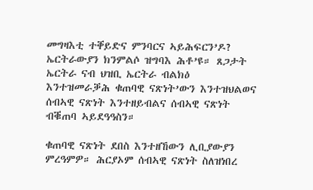መግዛእቲ ተቐይድና ምንባርና ኣይሕፍርን’ዶ? ኤርትራውያን ክንምልሶ ዝግባእ ሕቶ’ዩ። ጸጋታት ኤርትራ ናብ ህዝቢ ኤርትራ ብልክዕ እንተዝመራቓሕ ቁጠባዊ ናጽነት’ውን እንተዝህልወና ሰብኣዊ ናጽነት እንተዘይብልና ሰብኣዊ ናጽነት ብቑጠባ ኣይደዓዓስን።

ቁጠባዊ ናጽነት ደበስ እንተዘኸውን ሊቢያውያን ምረዓምዎ። ሕርያኦም ሰብኣዊ ናጽነት ስለዝነበረ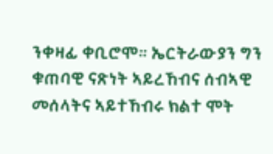ንቀዛፊ ቀቢሮሞ። ኤርትራውያን ግን ቁጠባዊ ናጽነት ኣይረኸብና ሰብኣዊ መሰላትና ኣይተኸብሩ ክልተ ሞት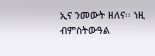ኢና ንመውት ዘለና፡፡ ነዚ ብምስትውዓል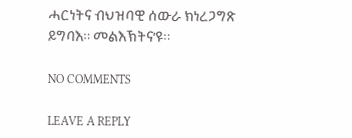ሓርነትና ብህዝባዊ ሰውራ ክነረጋግጽ ይግባእ። መልእኽትና’ዩ።

NO COMMENTS

LEAVE A REPLY